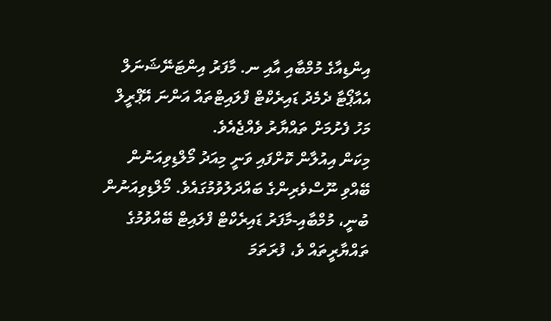އިންޑިއާގެ މުމްބާއި އާއި ނ. މާފަރު އިންޓަނޭޝަނަލް އެއާޕޯޓާ ދެމެދު ޑައިރެކްޓް ފްލައިޓްތައް އަންނަ އޭޕްރީލް މަހު ފެށުމަށް ތައްޔާރު ވެއްޖެއެވެ.
މިކަން އިއުލާން ކޮށްފައި ވަނީ މިއަދު މޯލްޑިވިއަނުން ބޭއްވި ނޫސްވެރިންގެ ބައްދަލުވުމުގައެވެ. މޯލްޑިވިއަނުން ބުނީ، މުމްބާއި-މާފަރު ޑައިރެކްޓް ފްލައިޓް ބޭއްވުމުގެ ތައްޔާރީތައް ވެ، ފުރަތަމަ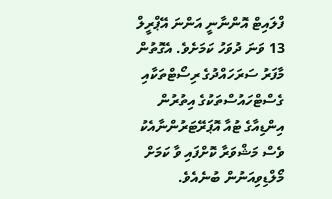ފްލައިޓް އޮންނާނީ އަންނަ އޭޕްރީލް 13 ވަނަ ދުވަހު ކަމަށެވެ. އެގޮތުން މާފަރު ސަރަހައްދުގެ ރިސޯޓްތަކާއި ގެސްޓްހައުސްތަކުގެ އިތުރުން އިންޑިއާގެ ޓުއާ އޮޕަރޭޓަރުންނާއެކު ވެސް މަޝްވަރާ ކޮށްފައި ވާ ކަމަށް މޯލްޑިވިއަނުން ބުނެއެވެ.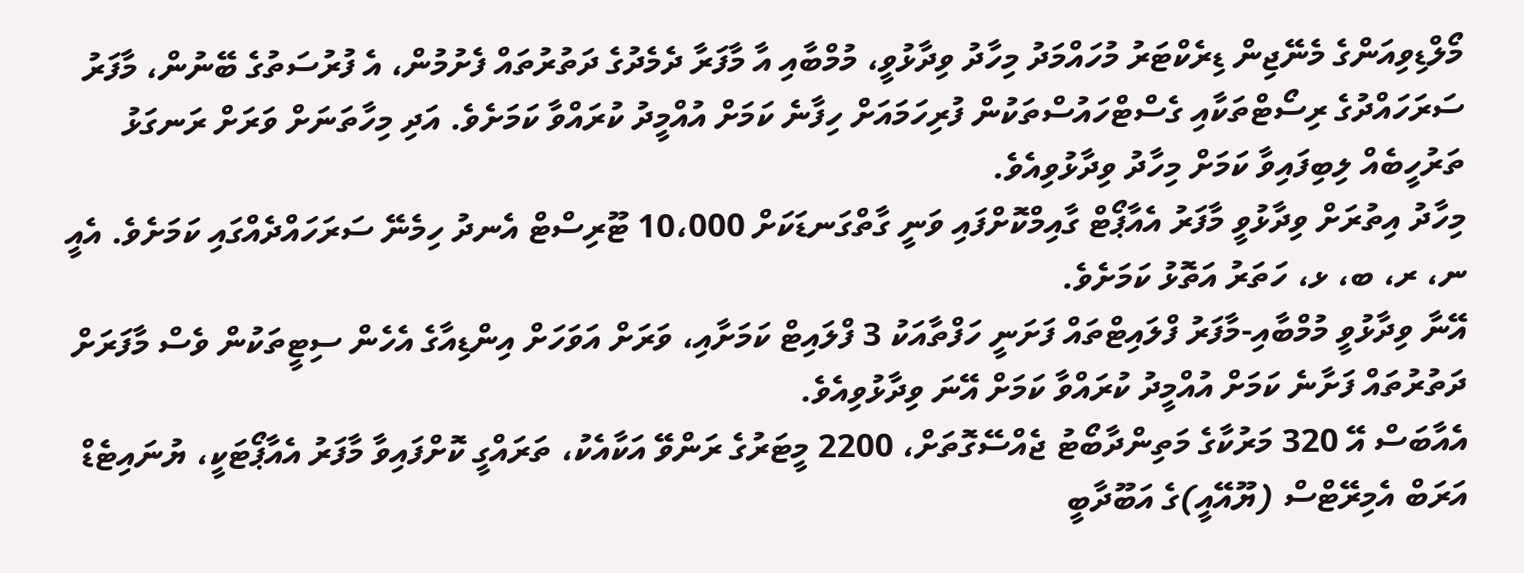މޯލްޑިވިއަންގެ މެނޭޖިން ޑިރެކްޓަރު މުހައްމަދު މިހާދު ވިދާޅުވީ، މުމްބާއި އާ މާފަރާ ދެމެދުގެ ދަތުރުތައް ފެށުމުން، އެ ފުރުސަތުގެ ބޭނުން، މާފަރު ސަރަހައްދުގެ ރިސޯޓްތަކާއި ގެސްޓްހައުސްތަކުން ފުރިހަމައަށް ހިފާނެ ކަމަށް އުއްމީދު ކުރައްވާ ކަމަށެވެ. އަދި މިހާތަނަށް ވަރަށް ރަނގަޅު ތަރުހީބެއް ލިބިފައިވާ ކަމަށް މިހާދު ވިދާޅުވިއެވެ.
މިހާދު އިތުރަށް ވިދާޅުވީ މާފަރު އެއާޕޯޓް ގާއިމްކޮށްފައި ވަނީ ގާތްގަނޑަކަށް 10،000 ޓޫރިސްޓް އެނދު ހިމެނޭ ސަރަހައްދެއްގައި ކަމަށެވެ. އެއީ ނ، ރ، ބ، ޅ، ހަތަރު އަތޮޅު ކަމަށެވެ.
އޭނާ ވިދާޅުވީ މުމްބާއި-މާފަރު ފްލައިޓްތައް ފަށަނީ ހަފްތާއަކު 3 ފްލައިޓް ކަމަށާއި، ވަރަށް އަވަހަށް އިންޑިއާގެ އެހެން ސިޓީތަކުން ވެސް މާފަރަށް ދަތުރުތައް ފަށާނެ ކަމަށް އުއްމީދު ކުރައްވާ ކަމަށް އޭނަ ވިދާޅުވިއެވެ.
އެއާބަސް އޭ 320 މަރުކާގެ މަތިންދާބޯޓު ޖެއްސޭގޮތަށް، 2200 މީޓަރުގެ ރަންވޭ އަކާއެކު، ތަރައްގީ ކޮށްފައިވާ މާފަރު އެއާޕޯޓަކީ، ޔުނައިޓެޑް އަރަބް އެމިރޭޓްސް (ޔޫއޭއީ)ގެ އަބޫދާބީ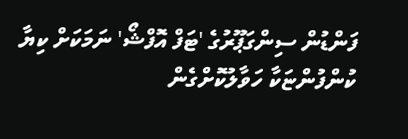ފަންޑުން ސިންގަޕޫރުގެ 'ޓަފް އޮފްޝޯ' ނަމަކަށް ކިޔާ ކުންފުންޏަކާ ހަވާލުކޮށްގެން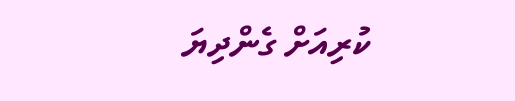ކުރިއަށް ގެންދިޔަ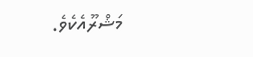މަޝްރޫއެކެވެ.